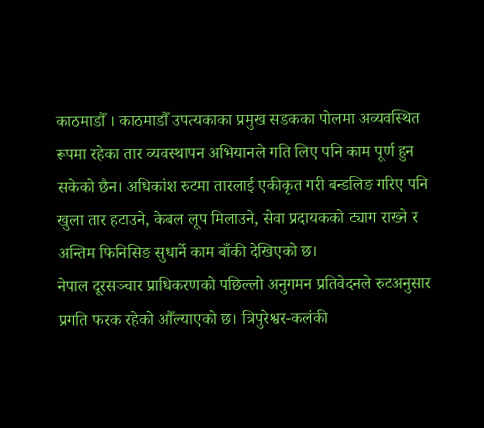काठमाडौँ । काठमाडौँ उपत्यकाका प्रमुख सडकका पोलमा अव्यवस्थित रूपमा रहेका तार व्यवस्थापन अभियानले गति लिए पनि काम पूर्ण हुन सकेको छैन। अधिकांश रुटमा तारलाई एकीकृत गरी बन्डलिङ गरिए पनि खुला तार हटाउने, केबल लूप मिलाउने, सेवा प्रदायकको ट्याग राख्ने र अन्तिम फिनिसिङ सुधार्ने काम बाँकी देखिएको छ।
नेपाल दूरसञ्चार प्राधिकरणको पछिल्लो अनुगमन प्रतिवेदनले रुटअनुसार प्रगति फरक रहेको औँल्याएको छ। त्रिपुरेश्वर-कलंकी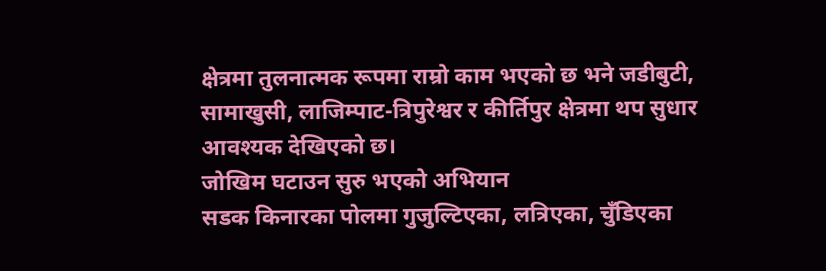क्षेत्रमा तुलनात्मक रूपमा राम्रो काम भएको छ भने जडीबुटी, सामाखुसी, लाजिम्पाट-त्रिपुरेश्वर र कीर्तिपुर क्षेत्रमा थप सुधार आवश्यक देखिएको छ।
जोखिम घटाउन सुरु भएको अभियान
सडक किनारका पोलमा गुजुल्टिएका, लत्रिएका, चुँडिएका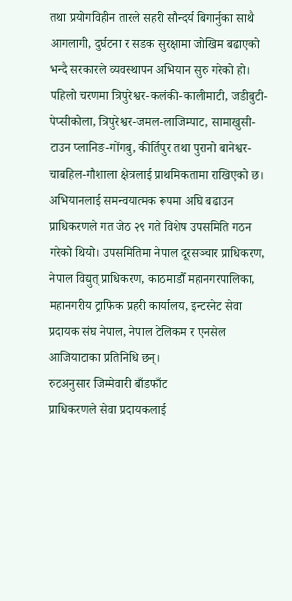तथा प्रयोगविहीन तारले सहरी सौन्दर्य बिगार्नुका साथै आगलागी, दुर्घटना र सडक सुरक्षामा जोखिम बढाएको भन्दै सरकारले व्यवस्थापन अभियान सुरु गरेको हो।
पहिलो चरणमा त्रिपुरेश्वर-कलंकी-कालीमाटी, जडीबुटी-पेप्सीकोला, त्रिपुरेश्वर-जमल-लाजिम्पाट, सामाखुसी-टाउन प्लानिङ-गोंगबु, कीर्तिपुर तथा पुरानो बानेश्वर-चाबहिल-गौशाला क्षेत्रलाई प्राथमिकतामा राखिएको छ।
अभियानलाई समन्वयात्मक रूपमा अघि बढाउन प्राधिकरणले गत जेठ २९ गते विशेष उपसमिति गठन गरेको थियो। उपसमितिमा नेपाल दूरसञ्चार प्राधिकरण, नेपाल विद्युत् प्राधिकरण, काठमाडौँ महानगरपालिका, महानगरीय ट्राफिक प्रहरी कार्यालय, इन्टरनेट सेवा प्रदायक संघ नेपाल, नेपाल टेलिकम र एनसेल आजियाटाका प्रतिनिधि छन्।
रुटअनुसार जिम्मेवारी बाँडफाँट
प्राधिकरणले सेवा प्रदायकलाई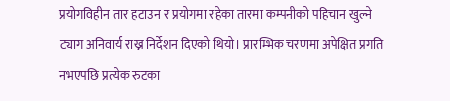प्रयोगविहीन तार हटाउन र प्रयोगमा रहेका तारमा कम्पनीको पहिचान खुल्ने ट्याग अनिवार्य राख्न निर्देशन दिएको थियो। प्रारम्भिक चरणमा अपेक्षित प्रगति नभएपछि प्रत्येक रुटका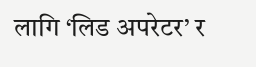लागि ‘लिड अपरेटर’ र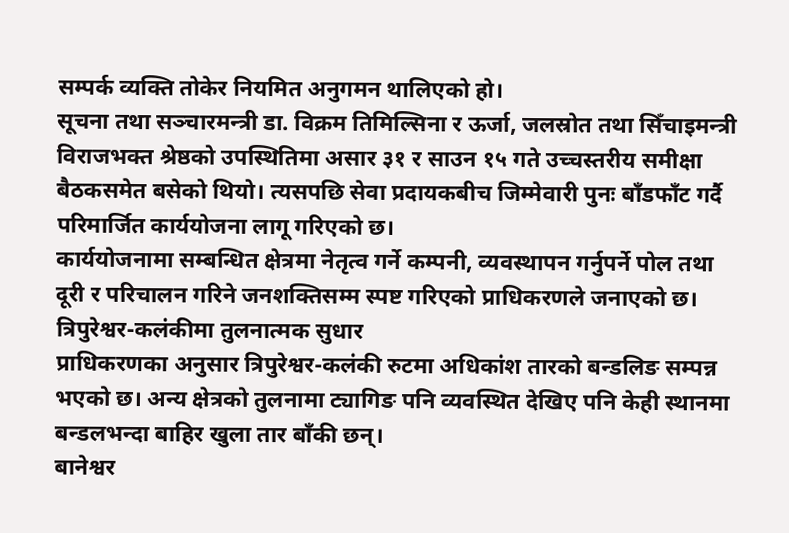सम्पर्क व्यक्ति तोकेर नियमित अनुगमन थालिएको हो।
सूचना तथा सञ्चारमन्त्री डा. विक्रम तिमिल्सिना र ऊर्जा, जलस्रोत तथा सिँचाइमन्त्री विराजभक्त श्रेष्ठको उपस्थितिमा असार ३१ र साउन १५ गते उच्चस्तरीय समीक्षा बैठकसमेत बसेको थियो। त्यसपछि सेवा प्रदायकबीच जिम्मेवारी पुनः बाँडफाँट गर्दै परिमार्जित कार्ययोजना लागू गरिएको छ।
कार्ययोजनामा सम्बन्धित क्षेत्रमा नेतृत्व गर्ने कम्पनी, व्यवस्थापन गर्नुपर्ने पोल तथा दूरी र परिचालन गरिने जनशक्तिसम्म स्पष्ट गरिएको प्राधिकरणले जनाएको छ।
त्रिपुरेश्वर-कलंकीमा तुलनात्मक सुधार
प्राधिकरणका अनुसार त्रिपुरेश्वर-कलंकी रुटमा अधिकांश तारको बन्डलिङ सम्पन्न भएको छ। अन्य क्षेत्रको तुलनामा ट्यागिङ पनि व्यवस्थित देखिए पनि केही स्थानमा बन्डलभन्दा बाहिर खुला तार बाँकी छन्।
बानेश्वर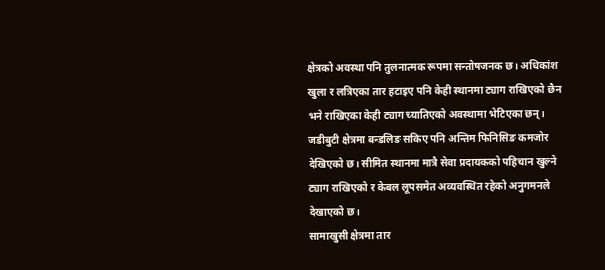क्षेत्रको अवस्था पनि तुलनात्मक रूपमा सन्तोषजनक छ। अधिकांश खुला र लत्रिएका तार हटाइए पनि केही स्थानमा ट्याग राखिएको छैन भने राखिएका केही ट्याग च्यातिएको अवस्थामा भेटिएका छन्।
जडीबुटी क्षेत्रमा बन्डलिङ सकिए पनि अन्तिम फिनिसिङ कमजोर देखिएको छ। सीमित स्थानमा मात्रै सेवा प्रदायकको पहिचान खुल्ने ट्याग राखिएको र केबल लूपसमेत अव्यवस्थित रहेको अनुगमनले देखाएको छ।
सामाखुसी क्षेत्रमा तार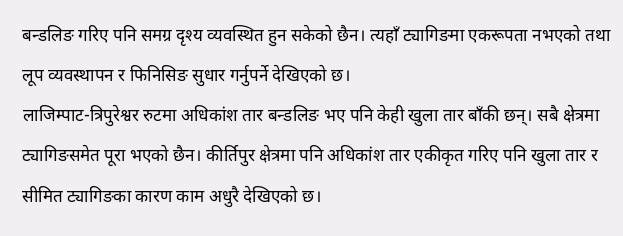बन्डलिङ गरिए पनि समग्र दृश्य व्यवस्थित हुन सकेको छैन। त्यहाँ ट्यागिङमा एकरूपता नभएको तथा लूप व्यवस्थापन र फिनिसिङ सुधार गर्नुपर्ने देखिएको छ।
लाजिम्पाट-त्रिपुरेश्वर रुटमा अधिकांश तार बन्डलिङ भए पनि केही खुला तार बाँकी छन्। सबै क्षेत्रमा ट्यागिङसमेत पूरा भएको छैन। कीर्तिपुर क्षेत्रमा पनि अधिकांश तार एकीकृत गरिए पनि खुला तार र सीमित ट्यागिङका कारण काम अधुरै देखिएको छ।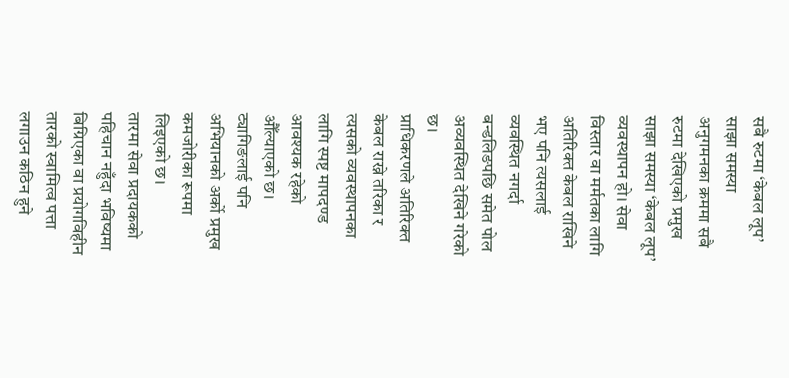सबै रुटमा ‘केबल लूप’ साझा समस्या
अनुगमनका क्रममा सबै रुटमा देखिएको प्रमुख साझा समस्या ‘केबल लूप’ व्यवस्थापन हो। सेवा विस्तार वा मर्मतका लागि अतिरिक्त केबल राखिने भए पनि त्यसलाई व्यवस्थित नगर्दा बन्डलिङपछि समेत पोल अव्यवस्थित देखिने गरेको छ।
प्राधिकरणले अतिरिक्त केबल राख्ने तरिका र त्यसको व्यवस्थापनका लागि स्पष्ट मापदण्ड आवश्यक रहेको औँल्याएको छ। ट्यागिङलाई पनि अभियानको अर्को प्रमुख कमजोरीका रूपमा लिइएको छ।
तारमा सेवा प्रदायकको पहिचान नहुँदा भविष्यमा बिग्रिएका वा प्रयोगविहीन तारको स्वामित्व पत्ता लगाउन कठिन हुने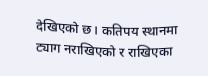देखिएको छ। कतिपय स्थानमा ट्याग नराखिएको र राखिएका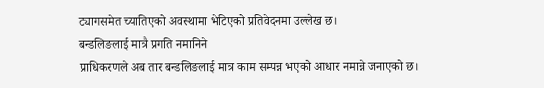ट्यागसमेत च्यातिएको अवस्थामा भेटिएको प्रतिवेदनमा उल्लेख छ।
बन्डलिङलाई मात्रै प्रगति नमानिने
प्राधिकरणले अब तार बन्डलिङलाई मात्र काम सम्पन्न भएको आधार नमान्ने जनाएको छ।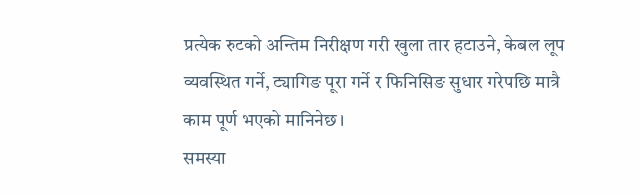प्रत्येक रुटको अन्तिम निरीक्षण गरी खुला तार हटाउने, केबल लूप व्यवस्थित गर्ने, ट्यागिङ पूरा गर्ने र फिनिसिङ सुधार गरेपछि मात्रै काम पूर्ण भएको मानिनेछ।
समस्या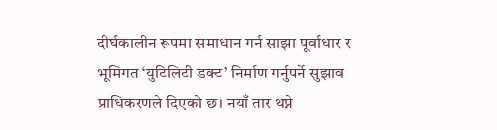दीर्घकालीन रूपमा समाधान गर्न साझा पूर्वाधार र भूमिगत ‘युटिलिटी डक्ट’ निर्माण गर्नुपर्ने सुझाव प्राधिकरणले दिएको छ। नयाँ तार थप्ने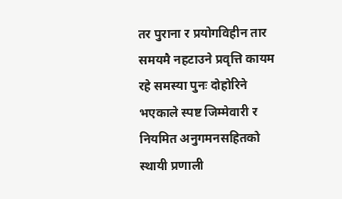तर पुराना र प्रयोगविहीन तार समयमै नहटाउने प्रवृत्ति कायम रहे समस्या पुनः दोहोरिने भएकाले स्पष्ट जिम्मेवारी र नियमित अनुगमनसहितको स्थायी प्रणाली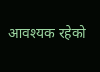आवश्यक रहेको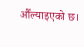औँल्याइएको छ।